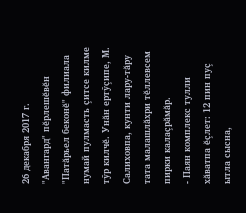26 декабря 2017 г.
"Авангард" пĕрлешĕвĕн "Патăрьел беконĕ" филиала нумай пулмасть çитсе килме тỹр килчĕ. Унăн ертỹçипе, М. Салиховпа, кунти лару-тăру тата малашлăхри тĕллевсем пирки калаçрăмăр.
- Паян комплекс тулли хăватпа ĕçлет: 12 пин пуç ытла сысна,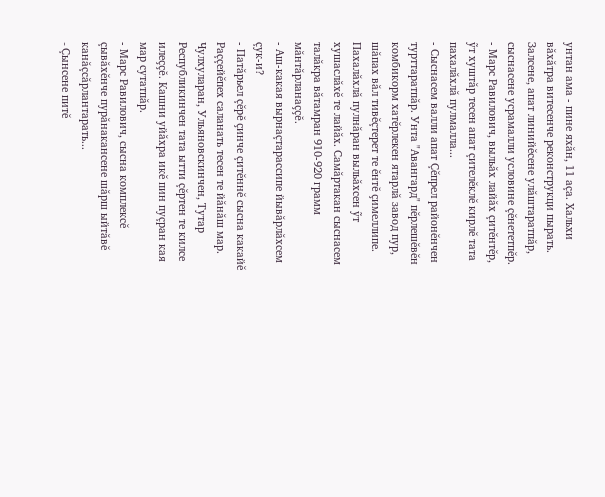унтан ама - пине яхăн, 11 аçа. Хальхи вăхăтра витесенче реконструкци пырать. Залсене, апат линийĕсене улăштаратпăр, сыснасене усрамалли условине çĕнететпĕр.
- Марс Равилович, выльăх лайăх çитĕнтĕр, ỹт хуштăр тесен апат çителĕклĕ кирлĕ тата пахалăхлă пулмалла...
- Сыснасем валли апат Çĕпрел районĕнчен турттаратпăр. Унта "Авангард" пĕрлешĕвĕн комбикорм хатĕрлекен ятарлă завод пур, шăпах вăл тивĕçтерет те ĕнтĕ çимеллипе. Пахалăхлă пулнăран выльăхсен ỹт хушаслăхĕ те лайăх. Самăртакан сыснасем талăкра вăтамран 910-920 грамм мăнтăрланаççĕ.
- Аш-какая вырнаçтарассипе йывăрлăхсем çук-и?
- Патăрьел çĕрĕ çинче çитĕннĕ сысна какайĕ Раççейĕпех саланать тесен те йăнăш мар. Чулхуларан, Ульяновскинчен, Тутар Республикинчен тата ытти çĕртен те килсе илеççĕ. Кашни уйăхра икĕ пин пуçран кая мар сутатпăр.
- Марс Равилович, сысна комплексĕ çывăхĕнче пурăнакансене шăрш ыйтăвĕ канăçсăрлантарать...
- Çынсене питĕ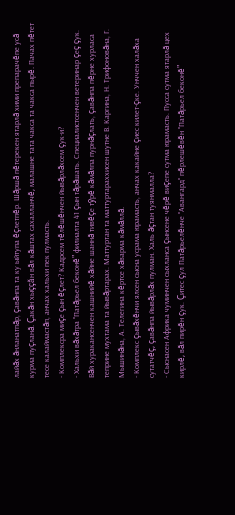лайăх ăнланатпăр, çавăнпа та ку ыйтупа ĕçлетпĕр. Шăршă пĕтерекен ятарлă хими препарачĕпе усă курма пуçланă. Çакăн хыççăн вăл кăштах сахалланчĕ, малашне тата чакса та чакса пырĕ. Пачах пĕтет тесе калаймастăп, анчах хальхи пек пулмасть.
- Комплексра миçе çын ĕçлет? Кадрсем тĕлĕшĕнчен йывăрлăхсем çук-и?
- Хальхи вăхăтра "Патăрьел беконĕ" филиалта 41 çын тăрăшать. Специалистсенчен ветеринар çеç çук. Вăй хуракансенчен кашнийĕ хăйне шаннă тивĕçе тỹрĕ кăмăлпа пурнăçлать, çавăнпа пĕрне хурласа теприне мухтама та йывăртарах. Маттуртан та маттуртараххисен шутне В. Каргина, Н. Трифоновăна, Г. Мышинăна, А. Телегина кĕртсе хăварма кăмăллă.
- Комплекс çывăхĕнчи ялсен сысна усрама юрамасть, анчах какайне çиес килет-çке. Унччен халăха сутатчĕç, çавăнпа йывăрлăх пулман. Халь ăçтан туянмалла?
- Сыснасен Африка чуминчен сыхланса çынсене чĕрĕ виçепе сутма юрамасть. Пусса сутма ятарлă цех кирлĕ, вăл пирĕн çук. Çитес çул Патăрьелĕнче "Авангард" пĕрлешĕвĕн "Патăрьел беконĕ"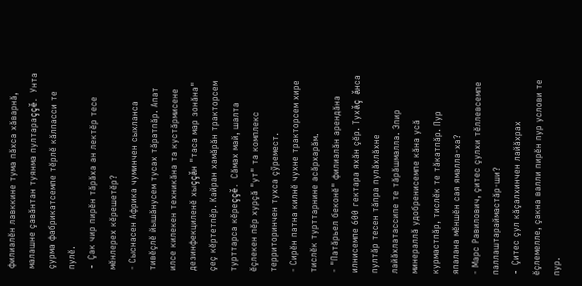филиалĕн лавккине тума пăхса хăварнă, малашне çавăнтан туянма пултараççĕ. Унта çурма фабрикатсемпе тĕрлĕ кăлпасси те пулĕ.
- Çак чир пирĕн тăрăха ан лектĕр тесе мĕнлерех кĕрешетĕр?
- Сыснасен Африка чуминчен сыхланса тивĕçлĕ йышăнусем тусах тăратпăр. Апат илсе килекен техникăна та кустăрмисене дезинфекциленĕ хыççăн "таса мар зонăна" çеç кĕртетпĕр. Кайран хамăрăн тракторсем турттарса кĕреççĕ. Сăмах май, шалта ĕçлекен пĕр хурçă "ут" та комплекс территоринчен тухса çỹремест.
- Сирĕн патна килнĕ чухне тракторсем хире тислĕк турттарнине асăрхарăм.
- "Патăрьел беконĕ" филиалăн арендăна илнисемпе 600 гектара яхăн çĕр. Тухăç ăнса пултăр тесен тăпра пулăхлăхне лайăхлатассипе те тăрăшмалла. Эпир минераллă удобренисемпе кăна усă курмастпăр, тислĕк те тăкатпăр. Пур япалана мĕншĕн сая ямалла-ха?
- Марс Равилович, çитес çулхи тĕллевсемпе паллаштараймастăр-ши?
- Çитес çул кăçалхинчен лайăхрах ĕçлемелле, çакна валли пирĕн пур услови те пур.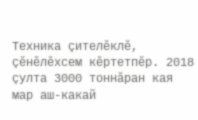Техника çителĕклĕ, çĕнĕлĕхсем кĕртетпĕр. 2018 çулта 3000 тоннăран кая мар аш-какай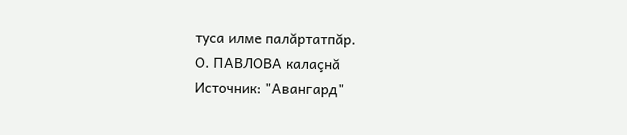туса илме палăртатпăр.
О. ПАВЛОВА калаçнă
Источник: "Авангард"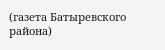(газета Батыревского района)